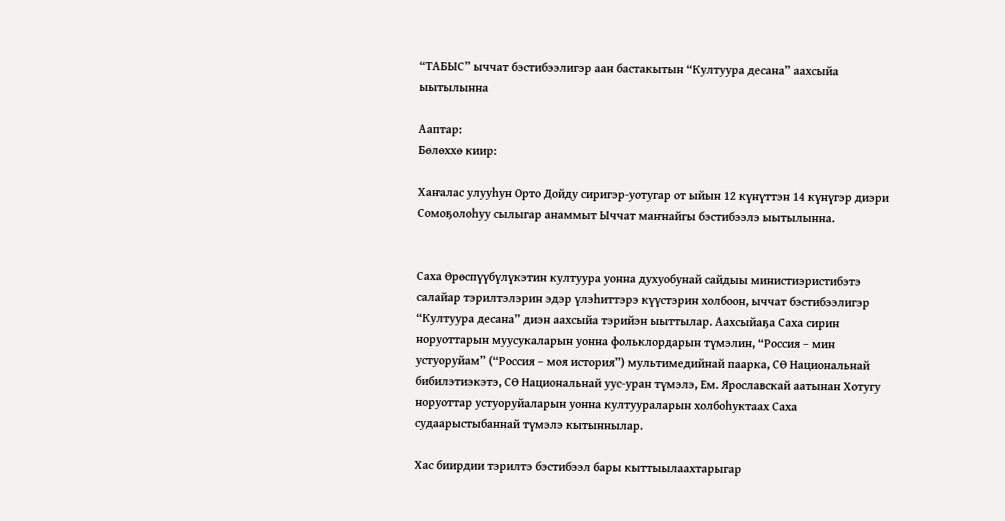“ТАБЫС” ыччат бэстибээлигэр аан бастакытын “Култуура десана” аахсыйа ыытылынна

Ааптар:
Бөлөххө киир:

Хаҥалас улууһун Орто Дойду сиригэр-уотугар от ыйын 12 күнүттэн 14 күнүгэр диэри Сомоҕолоһуу сылыгар анаммыт Ыччат маҥнайгы бэстибээлэ ыытылынна.


Саха Өрөспүүбүлүкэтин култуура уонна духуобунай сайдыы министиэристибэтэ салайар тэрилтэлэрин эдэр үлэһиттэрэ күүстэрин холбоон, ыччат бэстибээлигэр “Култуура десана” диэн аахсыйа тэрийэн ыыттылар. Аахсыйаҕа Саха сирин норуоттарын муусукаларын уонна фольклордарын түмэлин, “Россия – мин устуоруйам” (“Россия – моя история”) мультимедийнай паарка, СӨ Национальнай бибилэтиэкэтэ, СӨ Национальнай уус-уран түмэлэ, Ем. Ярославскай аатынан Хотугу норуоттар устуоруйаларын уонна култуураларын холбоһуктаах Саха судаарыстыбаннай түмэлэ кытыннылар.

Хас биирдии тэрилтэ бэстибээл бары кыттыылаахтарыгар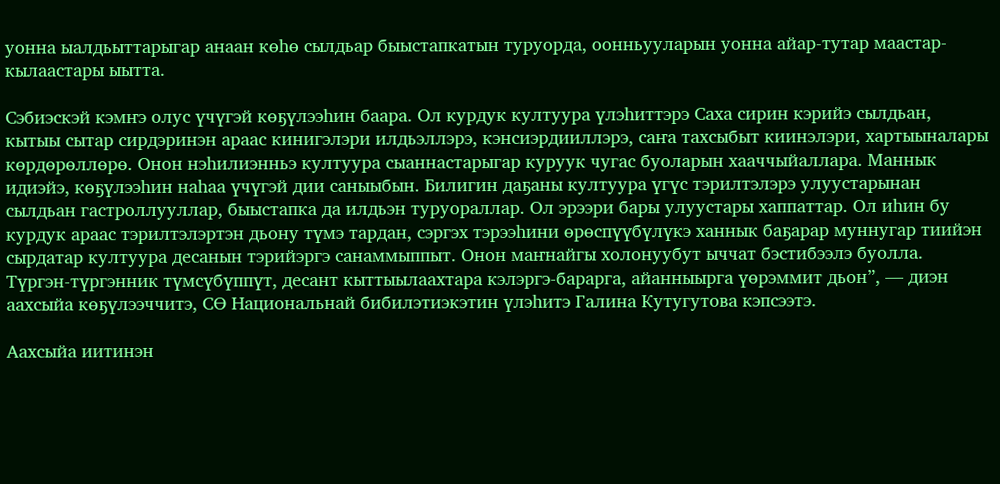уонна ыалдьыттарыгар анаан көһө сылдьар быыстапкатын туруорда, оонньууларын уонна айар-тутар маастар-кылаастары ыытта.

Сэбиэскэй кэмҥэ олус үчүгэй көҕүлээһин баара. Ол курдук култуура үлэһиттэрэ Саха сирин кэрийэ сылдьан, кытыы сытар сирдэринэн араас кинигэлэри илдьэллэрэ, кэнсиэрдииллэрэ, саҥа тахсыбыт киинэлэри, хартыыналары көрдөрөллөрө. Онон нэһилиэнньэ култуура сыаннастарыгар куруук чугас буоларын хааччыйаллара. Маннык идиэйэ, көҕүлээһин наһаа үчүгэй дии саныыбын. Билигин даҕаны култуура үгүс тэрилтэлэрэ улуустарынан сылдьан гастроллууллар, быыстапка да илдьэн туруораллар. Ол эрээри бары улуустары хаппаттар. Ол иһин бу курдук араас тэрилтэлэртэн дьону түмэ тардан, сэргэх тэрээһини өрөспүүбүлүкэ ханнык баҕарар муннугар тиийэн сырдатар култуура десанын тэрийэргэ санаммыппыт. Онон маҥнайгы холонуубут ыччат бэстибээлэ буолла. Түргэн-түргэнник түмсүбүппүт, десант кыттыылаахтара кэлэргэ-барарга, айанныырга үөрэммит дьон”, — диэн аахсыйа көҕүлээччитэ, СӨ Национальнай бибилэтиэкэтин үлэһитэ Галина Кутугутова кэпсээтэ.

Аахсыйа иитинэн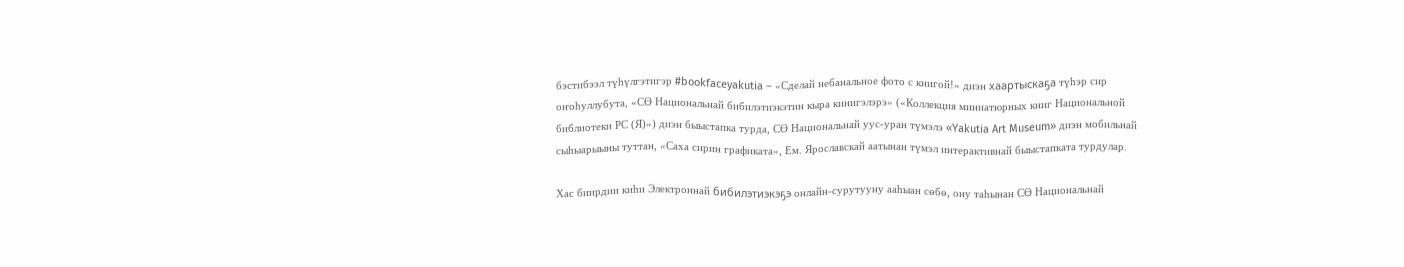бэстибээл түһүлгэтигэр #bookfaceyakutia – «Сделай небанальное фото с книгой!» диэн хаартыскаҕа түһэр сир оҥоһуллубута, «СӨ Национальнай бибилэтиэкэтин кыра кинигэлэрэ» («Коллекция миниатюрных книг Национальной библиотеки РС (Я)») диэн быыстапка турда, СӨ Национальнай уус-уран түмэлэ «Yakutia Art Museum» диэн мобильнай сыһыарыыны туттан, «Саха сирин графиката», Ем. Ярославскай аатынан түмэл интерактивнай быыстапката турдулар.

Хас биирдии киһи Электроннай бибилэтиэкэҕэ онлайн-сурутууну ааһыан сөбө, ону таһынан СӨ Национальнай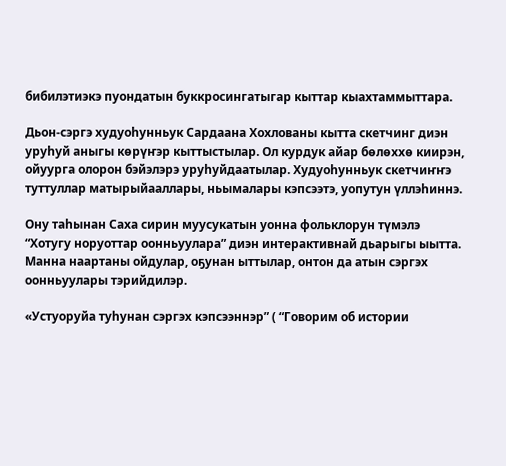бибилэтиэкэ пуондатын буккросингатыгар кыттар кыахтаммыттара.

Дьон-сэргэ худуоһунньук Сардаана Хохлованы кытта скетчинг диэн уруһуй аныгы көрүҥэр кыттыстылар. Ол курдук айар бөлөххө киирэн, ойуурга олорон бэйэлэрэ уруһуйдаатылар. Худуоһунньук скетчиҥҥэ туттуллар матырыйааллары, ньымалары кэпсээтэ, уопутун үллэһиннэ.

Ону таһынан Саха сирин муусукатын уонна фольклорун түмэлэ “Хотугу норуоттар оонньуулара” диэн интерактивнай дьарыгы ыытта. Манна наартаны ойдулар, оҕунан ыттылар, онтон да атын сэргэх оонньуулары тэрийдилэр.

«Устуоруйа туһунан сэргэх кэпсээннэр” ( “Говорим об истории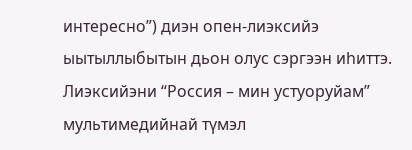интересно”) диэн опен-лиэксийэ ыытыллыбытын дьон олус сэргээн иһиттэ. Лиэксийэни “Россия – мин устуоруйам” мультимедийнай түмэл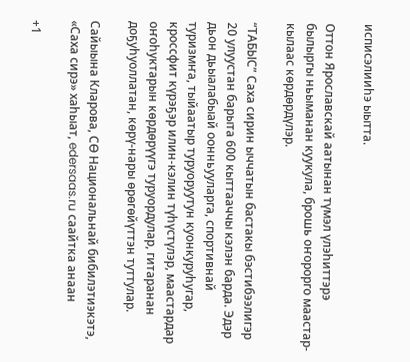исписэлииһэ ыытта.

Оттон Ярославскай аатынан түмэл үлэһиттэрэ былыргы ньыманан куукула, брошь оҥорорго маастар-кылаас көрдөрдүлэр.

“ТАБЫС” Саха сирин ыччатын бастакы бэстибээлигэр 20 улуустан барыта 600 кыттааччы кэлэн барда. Эдэр дьон дьыалабыай оонньууларга, спортивнай туризмҥа, тыйаатыр туруоруутун куонкуруһугар, кроссфит күрэҕэр илин-кэлин түһүстүлэр, маастардар оҥоһуктарын көрдөрүүгэ туруордулар, гитаранан доҕуһуоллатан, көрү-нары өрөгөйүттэн туттулар.

Сайыына Кларова, СӨ Национальнай бибилэтиэкэтэ, «Саха сирэ» хаһыат, edersaas.ru саайтка анаан

+1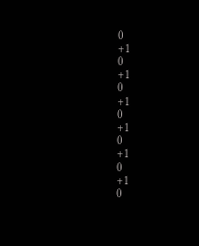0
+1
0
+1
0
+1
0
+1
0
+1
0
+1
0